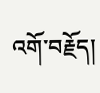འགོ་བརྗོད།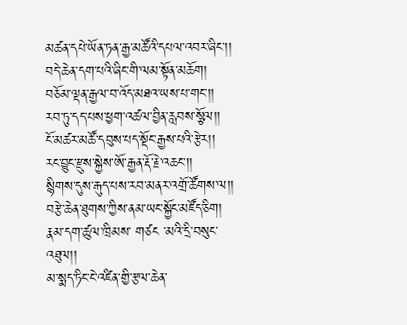མཚན་དཔེ་ཡོན་ཏན་རྒྱ་མཚོའི་དཔལ་འབར་ཞིང་།།
བདེ་ཆེན་དག་པའི་ཞིང་གི་ལམ་སྟོན་མཆོག།
བཅོམ་ལྡན་རྒྱལ་བ་འོད་མཐའ་ཡས་པ་གང་།།
རབ་ཏུ་དད་པས་ཕྱག་འཚལ་བྱིན་རླབས་སྩོལ།།
ངོ་མཚར་མཚོ་དབུས་པད་སྡོང་རྒྱས་པའི་རྩེར།།
རང་བྱུང་རྫུས་སྐྱེས་ཨོ་རྒྱན་རྡོ་རྗེ་འཆང་།།
སྙིགས་དུས་རྒུད་པས་རབ་མནར་འགྲོ་ཚོགས་ལ།།
བརྩེ་ཆེན་ཐུགས་ཀྱིས་ནམ་ཡང་སྐྱོང་མཛོད་ཅིག།
རྣམ་དག་ཚུལ་ཁྲིམས་ གཙང ་མའི་དྲི་བསུང་འཐུལ།།
མ་སྨད་ཏིང་ངེ་འཛིན་གྱི་རྩལ་ཆེན་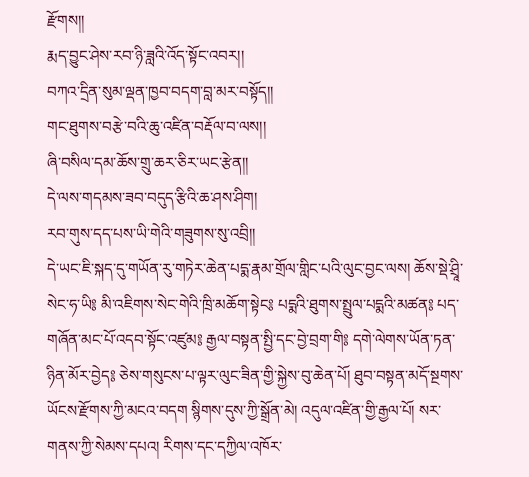རྫོགས།།
རྨད་བྱུང་ཤེས་རབ་ཉི་ཟླའི་འོད་སྟོང་འབར།།
བཀའ་དྲིན་སུམ་ལྡན་ཁྱབ་བདག་བླ་མར་བསྟོད།།
གང་ཐུགས་བརྩེ་བའི་ཆུ་འཛིན་བརྡོལ་བ་ལས།།
ཞི་བསིལ་དམ་ཆོས་གྲུ་ཆར་ཅིར་ཡང་རྩེན།།
དེ་ལས་གདམས་ཟབ་བདུད་རྩིའི་ཆ་ཤས་ཤིག།
རབ་གུས་དད་པས་ཡི་གེའི་གཟུགས་སུ་འབྲི།།
དེ་ཡང་ཇི་སྐད་དུ་གཡོན་རུ་གཏེར་ཆེན་པདྨ་རྣམ་གྲོལ་གླིང་པའི་ལུང་བྱང་ལས། ཆོས་སྡེ་ཤྲཱི་སེང་ཧ་ཡི༔ མི་འཇིགས་སེང་གེའི་ཁྲི་མཆོག་སྟེང༔ པདྨའི་ཐུགས་སྤྲུལ་པདྨའི་མཚན༔ པད་གཞོན་མང་པོ་འདབ་སྟོང་འཛུམ༔ རྒྱལ་བསྟན་སྤྱི་དང་བྱེ་བྲག་གི༔ དགེ་ལེགས་ཡོན་ཏན་ཉིན་མོར་བྱེད༔ ཅེས་གསུངས་པ་ལྟར་ལུང་ཟིན་གྱི་སྐྱེས་བུ་ཆེན་པོ། ཐུབ་བསྟན་མདོ་སྔགས་ཡོངས་རྫོགས་ཀྱི་མངའ་བདག སྙིགས་དུས་ཀྱི་སྒྲོན་མེ། འདུལ་འཛིན་གྱི་རྒྱལ་པོ། སར་གནས་ཀྱི་སེམས་དཔའ། རིགས་དང་དཀྱིལ་འཁོར་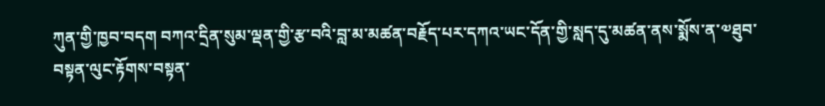ཀུན་གྱི་ཁྱབ་བདག བཀའ་དྲིན་སུམ་ལྡན་གྱི་རྩ་བའི་བླ་མ་མཚན་བརྗོད་པར་དཀའ་ཡང་དོན་གྱི་སླད་དུ་མཚན་ནས་སྨོས་ན་༧ཐུབ་བསྟན་ལུང་རྟོགས་བསྟན་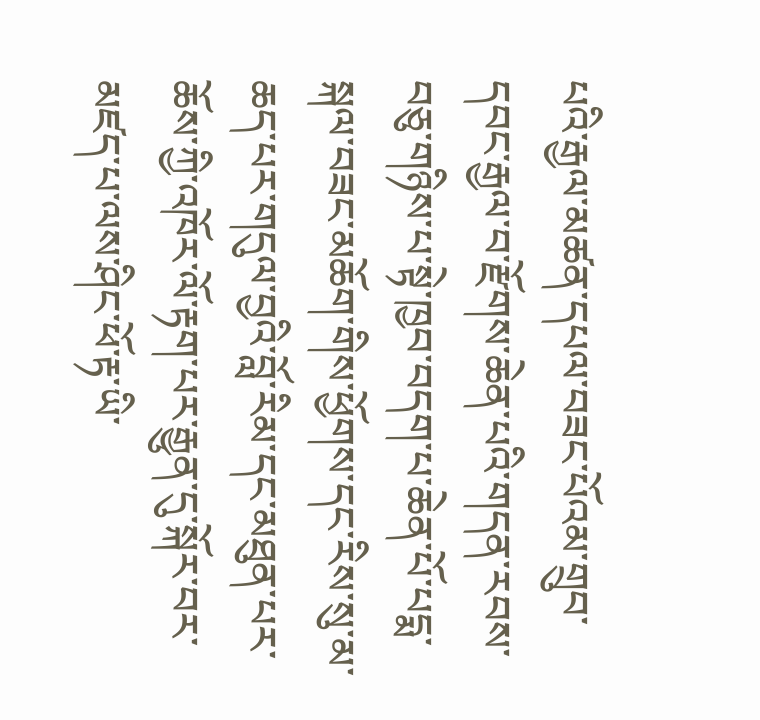པའི་རྒྱལ་མཚན་དཔལ་བཟང་པོའམ་གྲུབ་དབང་རྒྱལ་བ་རྫོགས་ཆེན་པའི་གདན་རབས་བཅུ་གཉིས་པ་སྟེ་ཁྱབ་བདག་པ་ཆེན་པོ་པདྨ་སྐལ་བཟང་མཆོག་གིས་ཕྱོགས་དང་རིས་སུ་མ་ཆད་པར་གདུལ་བྱའི་བློ་རིམ་དང་མཐུན་པར་ཆོས་ཀྱི་འཁོར་ལོ་རྟག་པར་རྒྱུན་དུ་སྐོར་བར་མཛད་པ་ལས་ཤིང་ཕོ་རྟ་ཡི་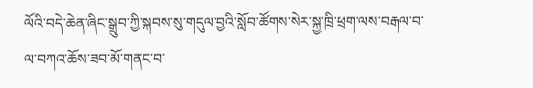ལོའི་བདེ་ཆེན་ཞིང་སྒྲུབ་ཀྱི་སྐབས་སུ་གདུལ་བྱའི་སློབ་ཚོགས་སེར་སྐྱ་ཁྲི་ཕྲག་ལས་བརྒལ་བ་ལ་བཀའ་ཆོས་ཟབ་མོ་གནང་བ་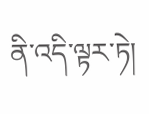ནི་འདི་ལྟར་ཏེ།